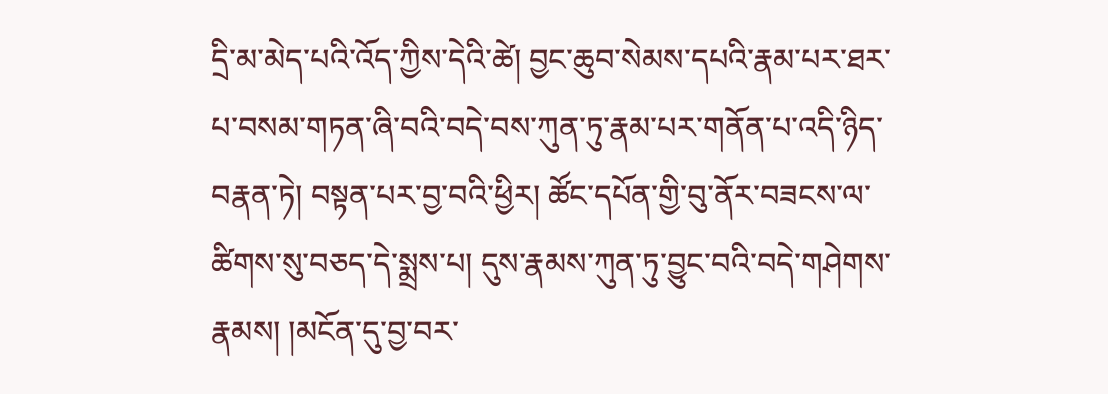དྲི་མ་མེད་པའི་འོད་ཀྱིས་དེའི་ཚེ། བྱང་ཆུབ་སེམས་དཔའི་རྣམ་པར་ཐར་པ་བསམ་གཏན་ཞི་བའི་བདེ་བས་ཀུན་ཏུ་རྣམ་པར་གནོན་པ་འདི་ཉིད་བརྣན་ཏེ། བསྟན་པར་བྱ་བའི་ཕྱིར། ཚོང་དཔོན་གྱི་བུ་ནོར་བཟངས་ལ་ཚིགས་སུ་བཅད་དེ་སྨྲས་པ། དུས་རྣམས་ཀུན་ཏུ་བྱུང་བའི་བདེ་གཤེགས་རྣམས། །མངོན་དུ་བྱ་བར་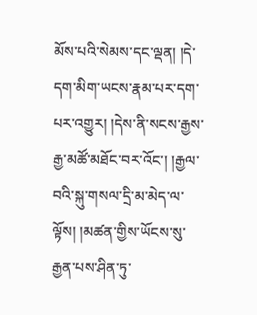མོས་པའི་སེམས་དང་ལྡན། །དེ་དག་མིག་ཡངས་རྣམ་པར་དག་པར་འགྱུར། །དེས་ནི་སངས་རྒྱས་རྒྱ་མཚོ་མཐོང་བར་འོང་། །རྒྱལ་བའི་སྐུ་གསལ་དྲི་མ་མེད་ལ་ལྟོས། །མཚན་གྱིས་ཡོངས་སུ་རྒྱན་པས་ཤིན་ཏུ་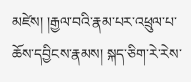མཛེས། །རྒྱལ་བའི་རྣམ་པར་འཕྲུལ་པ་ཆོས་དབྱིངས་རྣམས། སྐད་ཅིག་རེ་རེས་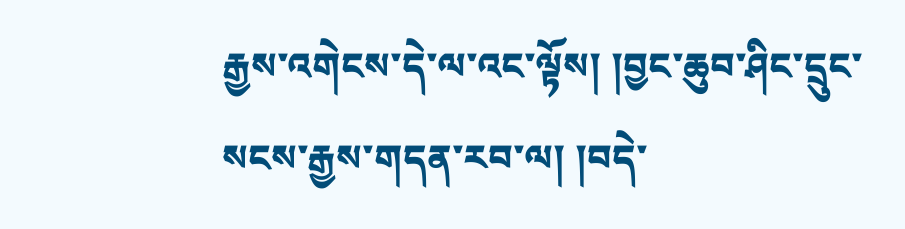རྒྱས་འགེངས་དེ་ལ་འང་ལྟོས། །བྱང་ཆུབ་ཤིང་དྲུང་སངས་རྒྱས་གདན་རབ་ལ། །བདེ་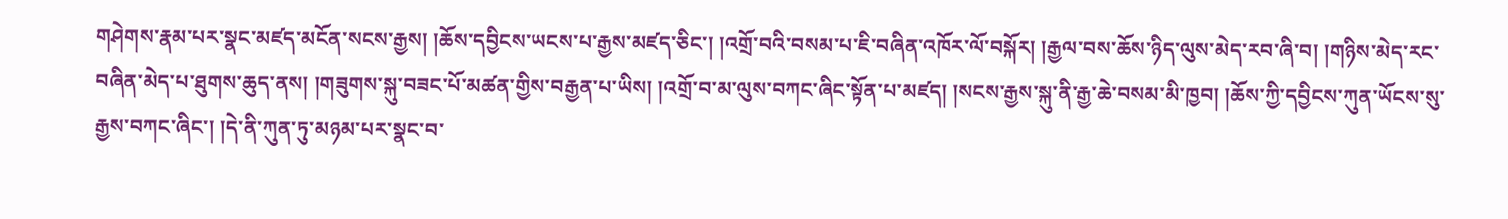གཤེགས་རྣམ་པར་སྣང་མཛད་མངོན་སངས་རྒྱས། །ཆོས་དབྱིངས་ཡངས་པ་རྒྱས་མཛད་ཅིང་། །འགྲོ་བའི་བསམ་པ་ཇི་བཞིན་འཁོར་ལོ་བསྐོར། །རྒྱལ་བས་ཆོས་ཉིད་ལུས་མེད་རབ་ཞི་བ། །གཉིས་མེད་རང་བཞིན་མེད་པ་ཐུགས་ཆུད་ནས། །གཟུགས་སྐུ་བཟང་པོ་མཚན་གྱིས་བརྒྱན་པ་ཡིས། །འགྲོ་བ་མ་ལུས་བཀང་ཞིང་སྟོན་པ་མཛད། །སངས་རྒྱས་སྐུ་ནི་རྒྱ་ཆེ་བསམ་མི་ཁྱབ། །ཆོས་ཀྱི་དབྱིངས་ཀུན་ཡོངས་སུ་རྒྱས་བཀང་ཞིང་། །དེ་ནི་ཀུན་ཏུ་མཉམ་པར་སྣང་བ་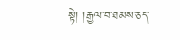སྟེ། །རྒྱལ་བ་ཐམས་ཅད་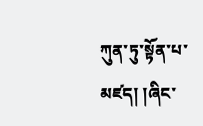ཀུན་ཏུ་སྟོན་པ་མཛད། །ཞིང་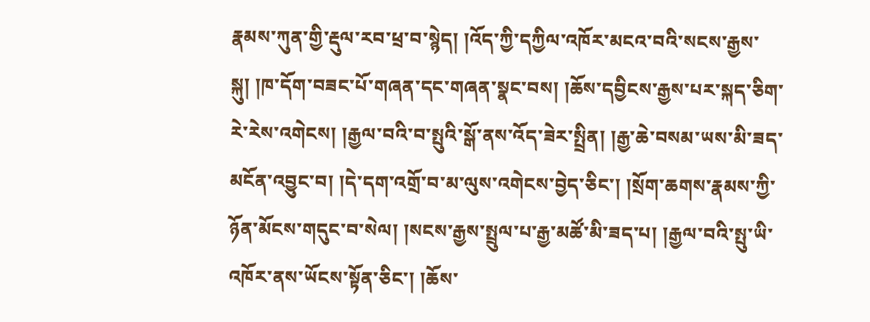རྣམས་ཀུན་གྱི་རྡུལ་རབ་ཕྲ་བ་སྙེད། །འོད་ཀྱི་དཀྱིལ་འཁོར་མངའ་བའི་སངས་རྒྱས་སྐུ། །ཁ་དོག་བཟང་པོ་གཞན་དང་གཞན་སྣང་བས། །ཆོས་དབྱིངས་རྒྱས་པར་སྐད་ཅིག་རེ་རེས་འགེངས། །རྒྱལ་བའི་བ་སྤུའི་སྒོ་ནས་འོད་ཟེར་སྤྲིན། །རྒྱ་ཆེ་བསམ་ཡས་མི་ཟད་མངོན་འབྱུང་བ། །དེ་དག་འགྲོ་བ་མ་ལུས་འགེངས་བྱེད་ཅིང་། །སྲོག་ཆགས་རྣམས་ཀྱི་ཉོན་མོངས་གདུང་བ་སེལ། །སངས་རྒྱས་སྤྲུལ་པ་རྒྱ་མཚོ་མི་ཟད་པ། །རྒྱལ་བའི་སྤུ་ཡི་འཁོར་ནས་ཡོངས་སྟོན་ཅིང་། །ཆོས་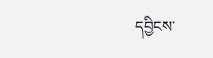དབྱིངས་